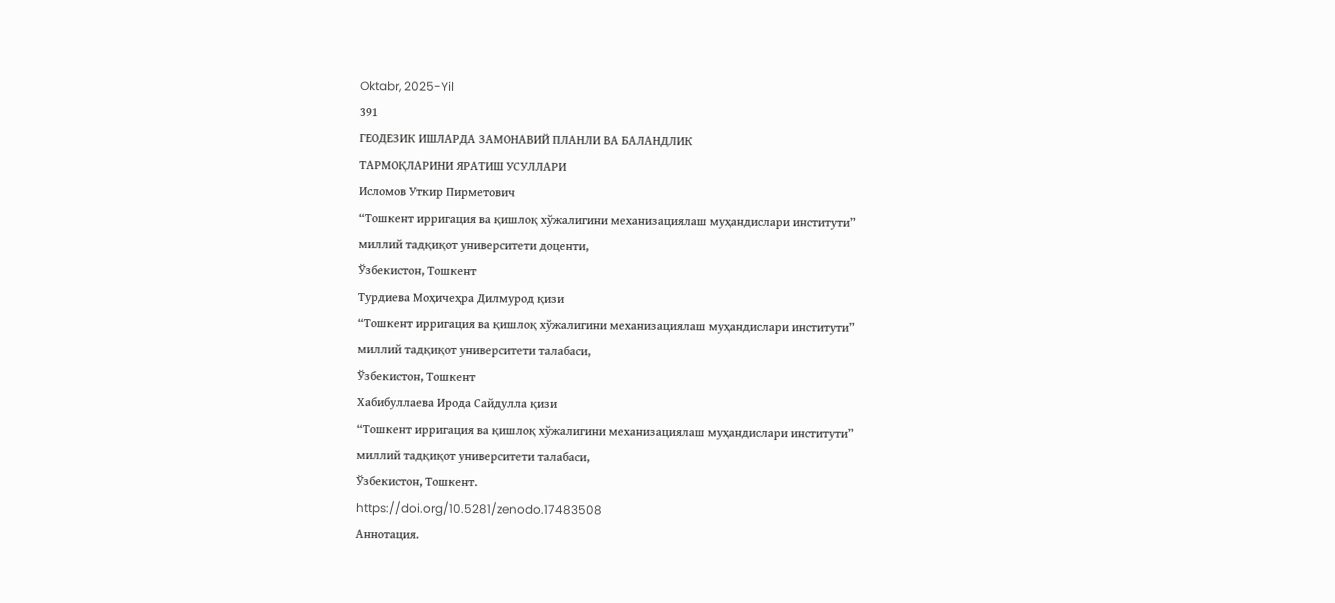Oktabr, 2025-Yil
391
ГЕОДЕЗИК ИШЛАРДА ЗАМОНАВИЙ ПЛАНЛИ ВА БАЛАНДЛИК
ТАРМОҚЛАРИНИ ЯРАТИШ УСУЛЛАРИ
Исломов Уткир Пирметович
“Тошкент ирригация ва қишлоқ хўжалигини механизациялаш муҳандислари институти”
миллий тадқиқот университети доценти,
Ўзбекистон, Тошкент
Турдиева Моҳичеҳра Дилмурод қизи
“Тошкент ирригация ва қишлоқ хўжалигини механизациялаш муҳандислари институти”
миллий тадқиқот университети талабаси,
Ўзбекистон, Тошкент
Хабибуллаева Ирода Сайдулла қизи
“Тошкент ирригация ва қишлоқ хўжалигини механизациялаш муҳандислари институти”
миллий тадқиқот университети талабаси,
Ўзбекистон, Тошкент.
https://doi.org/10.5281/zenodo.17483508
Аннотация.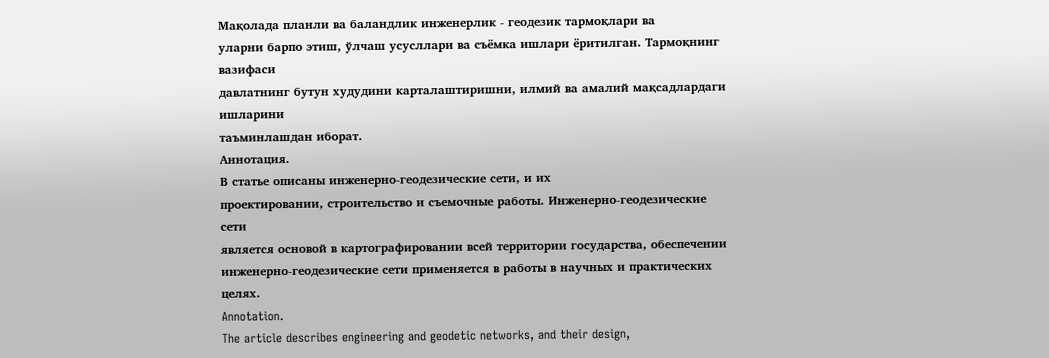Мақолада планли ва баландлик инженерлик - геодезик тармоқлари ва
уларни барпо этиш, ўлчаш усусллари ва съёмка ишлари ёритилган. Тармоқнинг вазифаси
давлатнинг бутун худудини карталаштиришни, илмий ва амалий мақсадлардаги ишларини
таъминлашдан иборат.
Аннотация.
В статье описаны инженерно-геодезические сети, и их
проектировании, строительство и съемочные работы. Инженерно-геодезические сети
является основой в картографировании всей территории государства, обеспечении
инженерно-геодезические сети применяется в работы в научных и практических целях.
Annotation.
The article describes engineering and geodetic networks, and their design,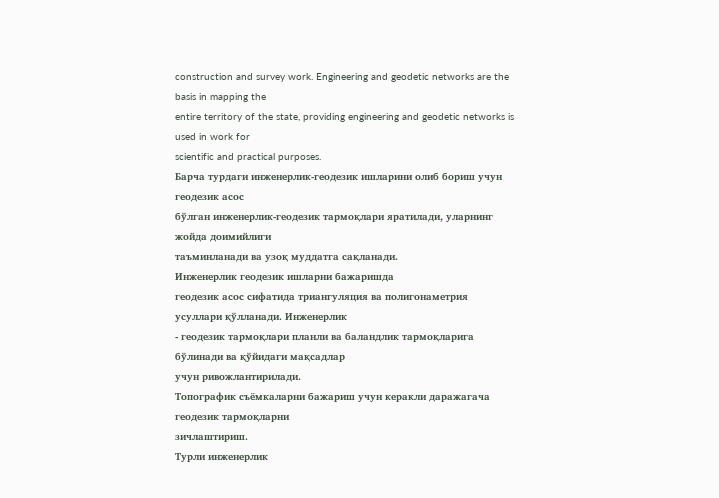construction and survey work. Engineering and geodetic networks are the basis in mapping the
entire territory of the state, providing engineering and geodetic networks is used in work for
scientific and practical purposes.
Барча турдаги инженерлик-геодезик ишларини олиб бориш учун геодезик асос
бўлган инженерлик-геодезик тармоқлари яратилади, уларнинг жойда доимийлиги
таъминланади ва узоқ муддатга сақланади.
Инженерлик геодезик ишларни бажаришда
геодезик асос сифатида триангуляция ва полигонаметрия усуллари қўлланади. Инженерлик
- геодезик тармоқлари планли ва баландлик тармоқларига бўлинади ва қўйидаги мақсадлар
учун ривожлантирилади.
Топографик съёмкаларни бажариш учун керакли даражагача геодезик тармоқларни
зичлаштириш.
Турли инженерлик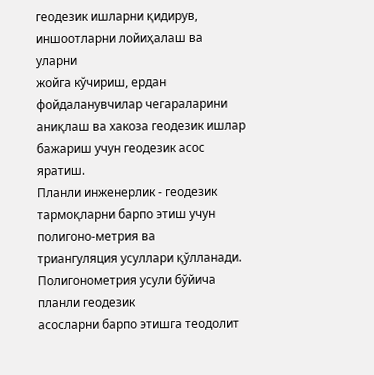геодезик ишларни қидирув, иншоотларни лойиҳалаш ва уларни
жойга кўчириш, ердан фойдаланувчилар чегараларини аниқлаш ва хакоза геодезик ишлар
бажариш учун геодезик асос яратиш.
Планли инженерлик - геодезик тармоқларни барпо этиш учун полигоно-метрия ва
триангуляция усуллари қўлланади. Полигонометрия усули бўйича планли геодезик
асосларни барпо этишга теодолит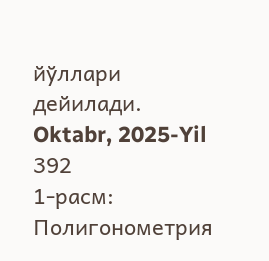йўллари
дейилади.
Oktabr, 2025-Yil
392
1-расм: Полигонометрия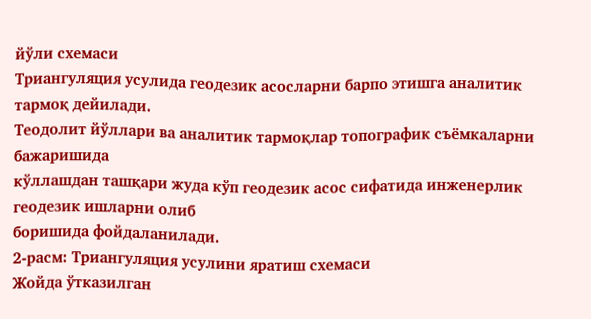йўли схемаси
Триангуляция усулида геодезик асосларни барпо этишга аналитик тармоқ дейилади.
Теодолит йўллари ва аналитик тармоқлар топографик съёмкаларни бажаришида
кўллашдан ташқари жуда кўп геодезик асос сифатида инженерлик геодезик ишларни олиб
боришида фойдаланилади.
2-расм: Триангуляция усулини яратиш схемаси
Жойда ўтказилган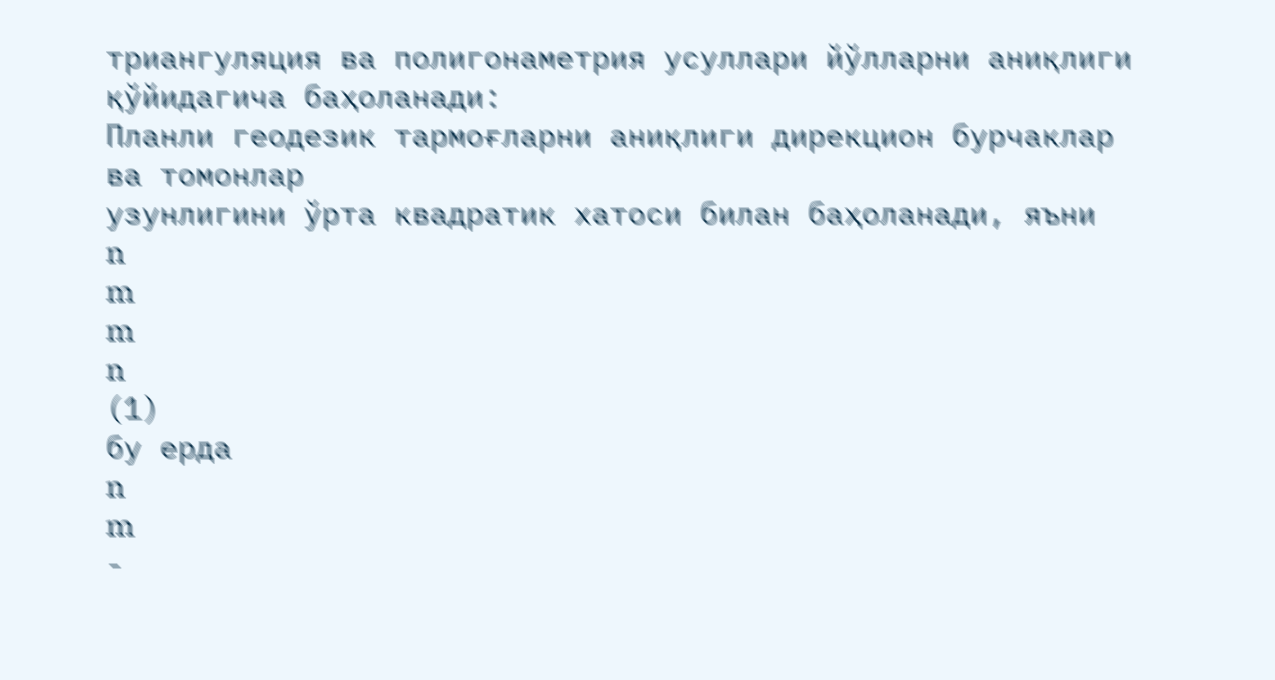триангуляция ва полигонаметрия усуллари йўлларни аниқлиги
қўйидагича баҳоланади:
Планли геодезик тармоғларни аниқлиги дирекцион бурчаклар ва томонлар
узунлигини ўрта квадратик хатоси билан баҳоланади, яъни
n
m
m
n
(1)
бу ерда
n
m
-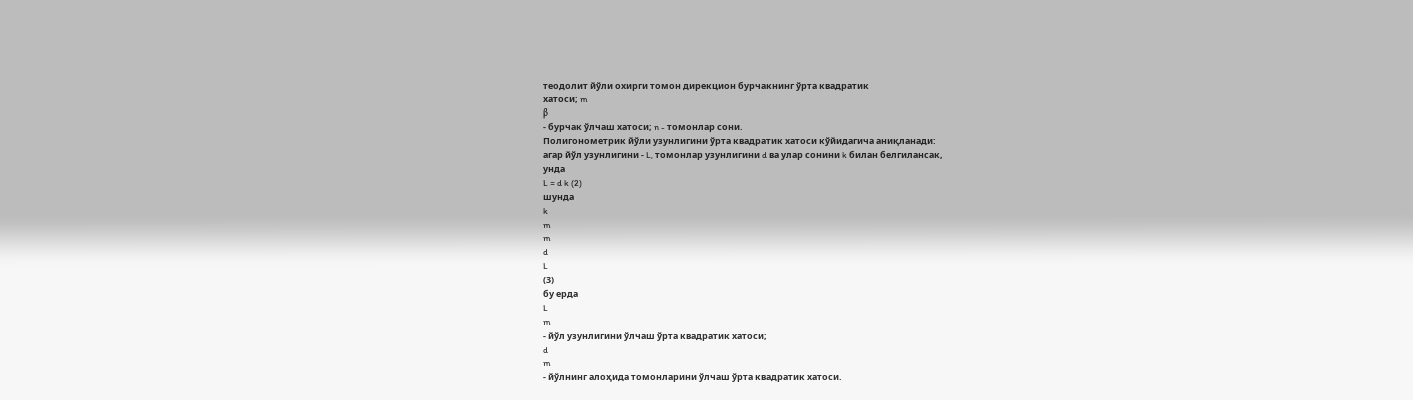теодолит йўли охирги томон дирекцион бурчакнинг ўрта квадратик
хатоси; m
β
- бурчак ўлчаш хатоси; n - томонлар сони.
Полигонометрик йўли узунлигини ўрта квадратик хатоси кўйидагича аниқланади:
агар йўл узунлигини - L, томонлар узунлигини d ва улар сонини k билан белгилансак,
унда
L = d k (2)
шунда
k
m
m
d
L
(3)
бу ерда
L
m
- йўл узунлигини ўлчаш ўрта квадратик хатоcи;
d
m
- йўлнинг алоҳида томонларини ўлчаш ўрта квадратик хатоcи.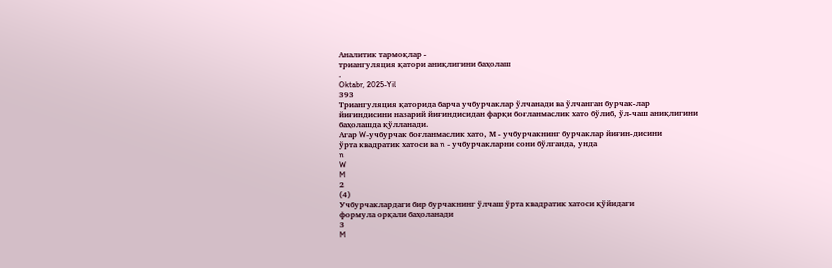Аналитик тармоқлар -
триангуляция қатори аниқлигини баҳолаш
.
Oktabr, 2025-Yil
393
Триангуляция қаторида барча учбурчаклар ўлчанади ва ўлчанган бурчак-лар
йиғиндиcини назарий йиғиндисидан фарқи боғланмаслик хато бўлиб, ўл-чаш аниқлигини
баҳолашда қўлланади.
Агар W-учбурчак боғланмаслик хато, М - учбурчакнинг бурчаклар йиғин-дисини
ўрта квадратик хатоси ва n - учбурчакларни сони бўлганда, унда
n
W
M
2
(4)
Учбурчаклардаги бир бурчакнинг ўлчаш ўрта квадратик хатоси қўйидаги
формула орқали баҳоланади
3
M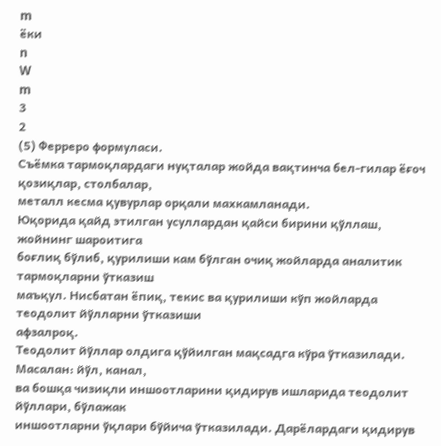m
ёки
n
W
m
3
2
(5) Ферреро формуласи.
Съёмка тармоқлардаги нуқталар жойда вақтинча бел-гилар ёғоч қозиқлар, столбалар,
металл кесма қувурлар орқали махкамланади.
Юқорида қайд этилган усуллардан қайси бирини қўллаш, жойнинг шароитига
боғлиқ бўлиб, қурилиши кам бўлган очиқ жойларда аналитик тармоқларни ўтказиш
маъқул. Нисбатан ёпиқ, текис ва қурилиши кўп жойларда теодолит йўлларни ўтказиши
афзалроқ.
Теодолит йўллар олдига қўйилган мақсадга кўра ўтказилади. Масалан: йўл, канал,
ва бошқа чизиқли иншоотларини қидирув ишларида теодолит йўллари, бўлажак
иншоотларни ўқлари бўйича ўтказилади. Дарёлардаги қидирув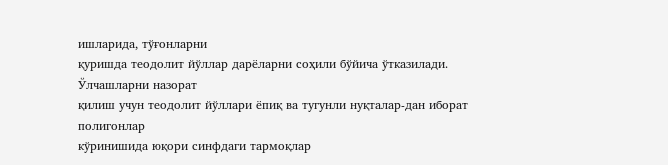ишларида, тўғонларни
қуришда теодолит йўллар дарёларни соҳили бўйича ўтказилади. Ўлчашларни назорат
қилиш учун теодолит йўллари ёпиқ ва тугунли нуқталар-дан иборат полигонлар
кўринишида юқори синфдаги тармоқлар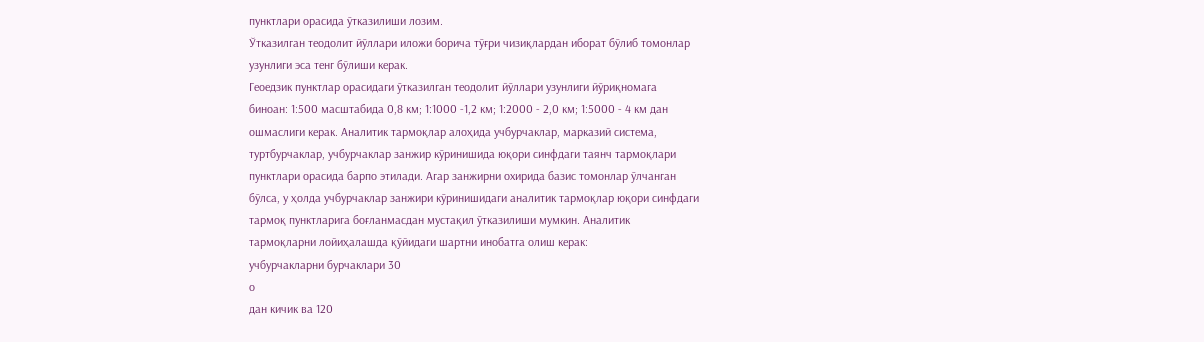пунктлари орасида ўтказилиши лозим.
Ўтказилган теодолит йўллари иложи борича тўғри чизиқлардан иборат бўлиб томонлар
узунлиги эса тенг бўлиши керак.
Геоедзик пунктлар орасидаги ўтказилган теодолит йўллари узунлиги йўриқномага
биноан: 1:500 масштабида 0,8 км; 1:1000 -1,2 км; 1:2000 - 2,0 км; 1:5000 - 4 км дан
ошмаслиги керак. Аналитик тармоқлар алоҳида учбурчаклар, марказий система,
туртбурчаклар, учбурчаклар занжиp кўринишида юқори синфдаги таянч тармоқлари
пунктлари орасида барпо этилади. Агар занжирни охирида базис томонлар ўлчанган
бўлса, у ҳолда учбурчаклар занжири кўринишидаги аналитик тармоқлар юқори синфдаги
тармоқ пунктларига боғланмасдан мустақил ўтказилиши мумкин. Аналитик
тармоқларни лойиҳалашда қўйидаги шартни инобатга олиш керак:
учбурчакларни бурчаклари 30
о
дан кичик ва 120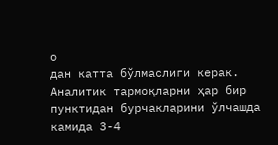о
дан катта бўлмаслиги керак.
Аналитик тармоқларни ҳар бир пунктидан бурчакларини ўлчашда камида 3-4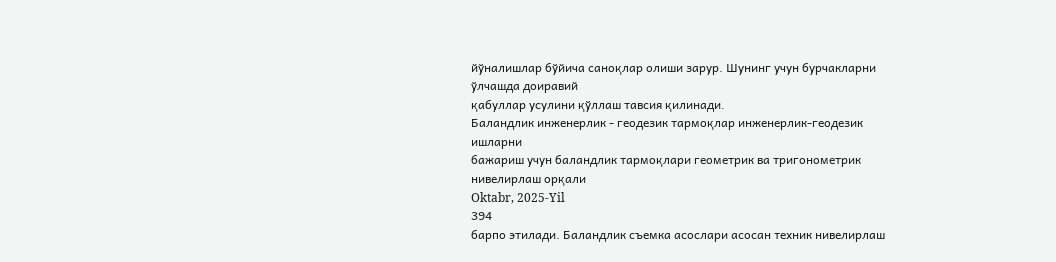йўналишлар бўйича саноқлар олиши зарур. Шунинг учун бурчакларни ўлчашда доиравий
қабуллар усулини қўллаш тавсия қилинади.
Баландлик инженерлик - геодезик тармоқлар инженерлик-геодезик ишларни
бажариш учун баландлик тармоқлари геометрик ва тригонометрик нивелирлаш орқали
Oktabr, 2025-Yil
394
барпо этилади. Баландлик съемка асослари асосан техник нивелирлаш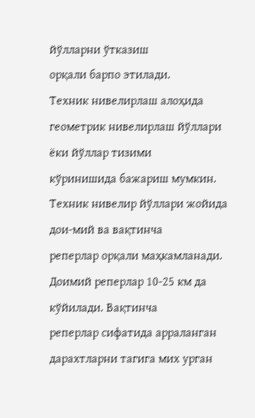йўлларни ўтказиш
орқали барпо этилади.
Техник нивелирлаш алоҳида геометрик нивелирлаш йўллари ёки йўллар тизими
кўринишида бажариш мумкин. Техник нивелир йўллари жойида дои-мий ва вақтинча
реперлар орқали маҳкамланади. Доимий реперлар 10-25 км да кўйилади. Вақтинча
реперлар сифатида арраланган дарахтларни тагига мих урган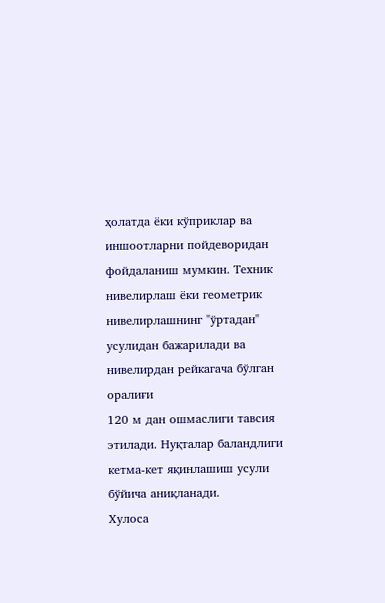ҳолатда ёки кўприклар ва
иншоотларни пойдеворидан фойдаланиш мумкин. Техник нивелирлаш ёки геометрик
нивелирлашнинг "ўртадан" усулидан бажарилади ва нивелирдан рейкагача бўлган оралиғи
120 м дан ошмаслиги тавсия этилади. Нуқталар баландлиги кетма-кет яқинлашиш усули
бўйича аниқланади.
Хулоса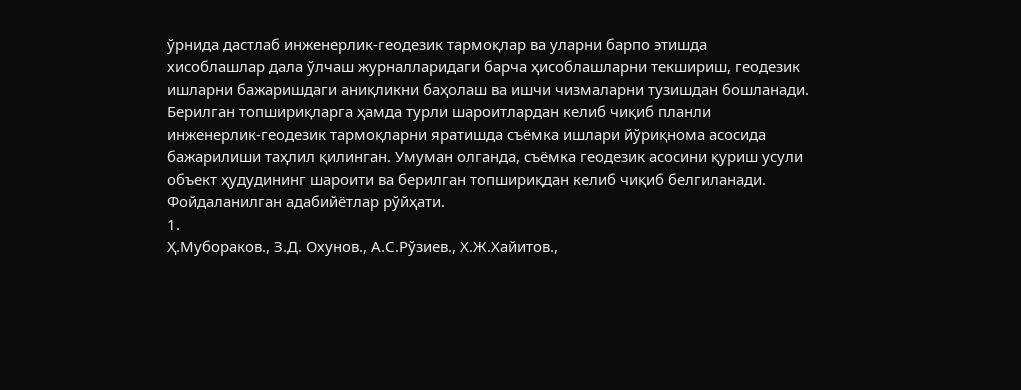ўрнида дастлаб инженерлик-геодезик тармоқлар ва уларни барпо этишда
хисоблашлар дала ўлчаш журналларидаги барча ҳисоблашларни текшириш, геодезик
ишларни бажаришдаги аниқликни баҳолаш ва ишчи чизмаларни тузишдан бошланади.
Берилган топшириқларга ҳамда турли шароитлардан келиб чиқиб планли
инженерлик-геодезик тармоқларни яратишда съёмка ишлари йўриқнома асосида
бажарилиши таҳлил қилинган. Умуман олганда, съёмка геодезик асосини қуриш усули
объект ҳудудининг шароити ва берилган топшириқдан келиб чиқиб белгиланади.
Фойдаланилган адабийётлар рўйҳати.
1.
Ҳ.Мубораков., З.Д. Охунов., А.С.Рўзиев., Х.Ж.Хайитов.,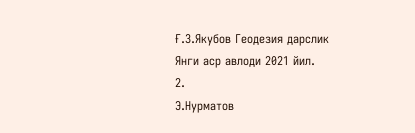Ғ.З.Якубов Геодезия дарслик
Янги аср авлоди 2021 йил.
2.
Э.Нурматов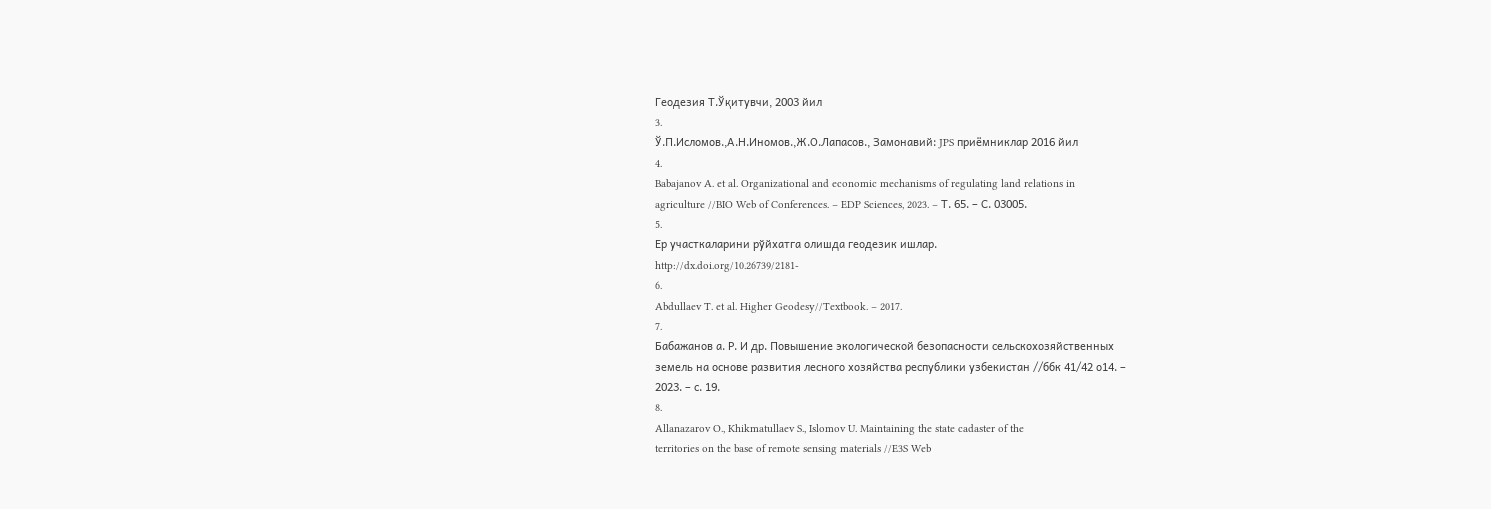Геодезия Т.Ўқитувчи, 2003 йил
3.
Ў.П.Исломов.,А.Н.Иномов.,Ж.О.Лапасов., Замонавий: JPS приёмниклар 2016 йил
4.
Babajanov A. et al. Organizational and economic mechanisms of regulating land relations in
agriculture //BIO Web of Conferences. – EDP Sciences, 2023. – Т. 65. – С. 03005.
5.
Ер участкаларини рўйхатга олишда геодезик ишлар.
http://dx.doi.org/10.26739/2181-
6.
Abdullaev T. et al. Higher Geodesy//Textbook. – 2017.
7.
Бабажанов а. Р. И др. Повышение экологической безопасности сельскохозяйственных
земель на основе развития лесного хозяйства республики узбекистан //ббк 41/42 о14. –
2023. – с. 19.
8.
Allanazarov O., Khikmatullaev S., Islomov U. Maintaining the state cadaster of the
territories on the base of remote sensing materials //E3S Web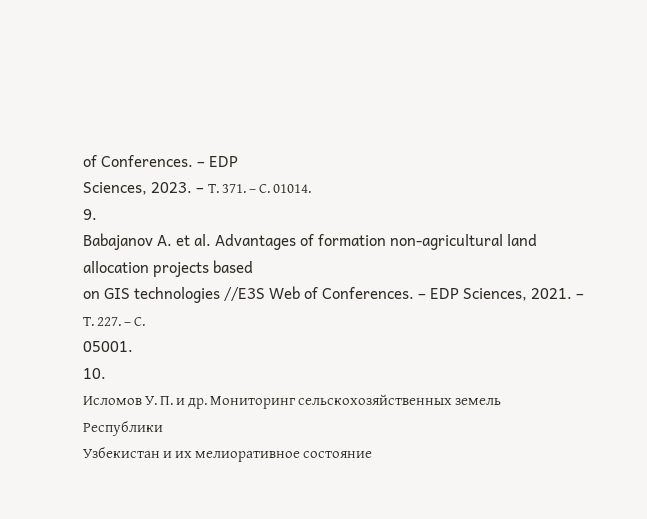of Conferences. – EDP
Sciences, 2023. – Т. 371. – С. 01014.
9.
Babajanov A. et al. Advantages of formation non-agricultural land allocation projects based
on GIS technologies //E3S Web of Conferences. – EDP Sciences, 2021. – Т. 227. – С.
05001.
10.
Исломов У. П. и др. Мониторинг сельскохозяйственных земель Республики
Узбекистан и их мелиоративное состояние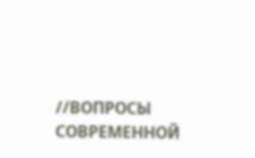//ВОПРОСЫ СОВРЕМЕННОЙ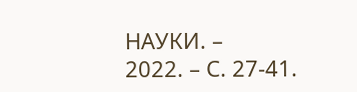НАУКИ. –
2022. – С. 27-41.